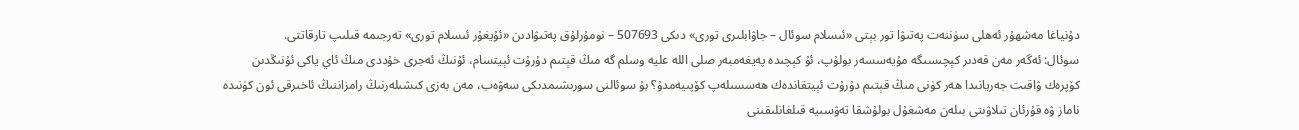دۇنياغا مەشھۇر ئەھلى سۈننەت پەتىۋا تور بېتى «ئىسلام سوئال – جاۋابلىرى تورى» دىكى 507693 – نومۇرلۇق پەتىۋادىن «ئۇيغۇر ئىسلام تورى» تەرجىمە قىلىپ تارقاتتى.
سوئال: ئەگەر مەن قەدىر كېچىسىگە مۇيەسسەر بولۇپ، ئۇ كېچىدە پەيغەمبەر صلى الله عليه وسلم گە مىڭ قېتىم دۇرۇت ئېيتسام، ئۇنىڭ ئەجرى خۇددى مىڭ ئاي ياكى ئۇنىڭدىن كۆپرەك ۋاقىت جەريانىدا ھەر كۈنى مىڭ قېتىم دۇرۇت ئېيتقاندەك ھەسسىلەپ كۆپىيەمدۇ؟ بۇ سوئالنى سورىشىمدىكى سەۋەب، مەن بەزى كىشىلەرنىڭ رامزاننىڭ ئاخىرقى ئون كۈنىدە ناماز ۋە قۇرئان تىلاۋىتى بىلەن مەشغۇل بولۇشقا تەۋسىيە قىلغانلىقىنى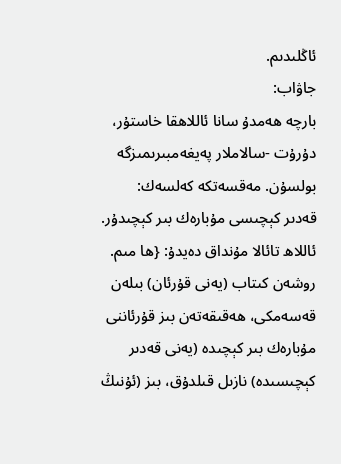ئاڭلىدىم.
جاۋاب:
بارچە ھەمدۇ سانا ئاللاھقا خاستۇر، دۇرۇت -سالاملار پەيغەمبىرىمىزگە بولسۇن. مەقسەتكە كەلسەك:
قەدىر كېچىسى مۇبارەك بىر كېچىدۇر. ئاللاھ تائالا مۇنداق دەيدۇ: {ھا مىم. روشەن كىتاب (يەنى قۇرئان) بىلەن قەسەمكى، ھەقىقەتەن بىز قۇرئاننى مۇبارەك بىر كېچىدە (يەنى قەدىر كېچىسىدە) نازىل قىلدۇق، بىز (ئۇنىڭ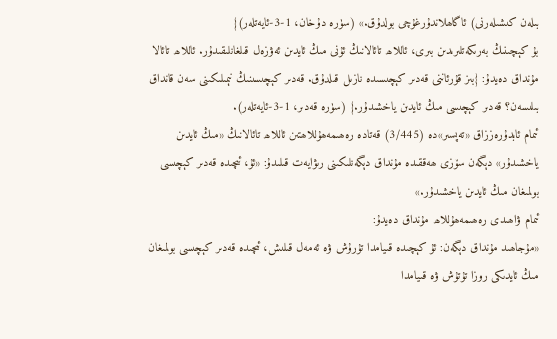بىلەن كىشىلەرنى) ئاگاھلاندۇرغۇچى بولدۇق.» (سۈرە دۇخان، 1-3-ئايەتلەر)}
بۇ كېچىنىڭ بەرىكەتلىرىدىن بىرى، ئاللاھ تائالانىڭ ئۇنى مىڭ ئايدىن ئەۋزەل قىلغانلىقىدۇر. ئاللاھ تائالا مۇنداق دەيدۇ: {بىز قۇرئاننى قەدىر كېچىسىدە نازىل قىلدۇق. قەدىر كېچىسىنىڭ نېمىلىكىنى سەن قانداق بىلىسەن؟ قەدىر كېچىسى مىڭ ئايدىن ياخشىدۇر.} (سۈرە قەدىر، 1-3-ئايەتلەر).
ئىمام ئابدۇرەززاق «تەپسىر»دە (3/445) قەتادە رەھىمەھۇللاھتىن ئاللاھ تائالانىڭ «مىڭ ئايدىن ياخشىدۇر» دېگەن سۆزى ھەققىدە مۇنداق دېگەنلىكىنى رىۋايەت قىلىدۇ: «ئۇ، ئىچىدە قەدىر كېچىسى بولمىغان مىڭ ئايدىن ياخشىدۇر.»
ئىمام ۋاھىدى رەھىمەھۇللاھ مۇنداق دەيدۇ:
«مۇجاھىد مۇنداق دېگەن: ئۇ كېچىدە قىيامدا تۇرۇش ۋە ئەمەل قىلىش، ئىچىدە قەدىر كېچىسى بولمىغان مىڭ ئايدىكى روزا تۇتۇش ۋە قىيامدا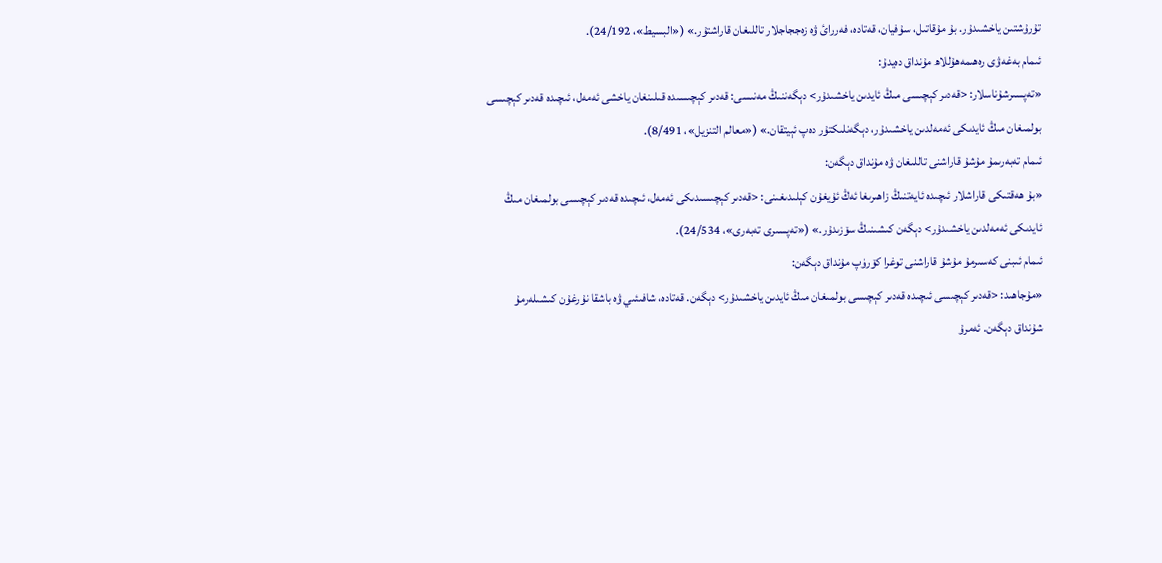تۇرۇشتىن ياخشىدۇر. بۇ مۇقاتىل، سۇفيان، قەتادە، فەررائ ۋە زەججاجلار تاللىغان قاراشتۇر.» («البسيط»، 24/192).
ئىمام بەغەۋى رەھىمەھۇللاھ مۇنداق دەيدۇ:
«تەپسىرشۇناسلار: <قەدىر كېچىسى مىڭ ئايدىن ياخشىدۇر> دېگەننىڭ مەنىسى: قەدىر كېچىسىدە قىلىنغان ياخشى ئەمەل، ئىچىدە قەدىر كېچىسى بولمىغان مىڭ ئايدىكى ئەمەلدىن ياخشىدۇر، دېگەنلىكتۇر دەپ ئېيتقان.» («معالم التنزيل»، 8/491).
ئىمام تەبەرىمۇ مۇشۇ قاراشنى تاللىغان ۋە مۇنداق دېگەن:
«بۇ ھەقتىكى قاراشلار ئىچىدە ئايەتنىڭ زاھىرىغا ئەڭ ئۇيغۇن كېلىدىغىنى: <قەدىر كېچىسىدىكى ئەمەل، ئىچىدە قەدىر كېچىسى بولمىغان مىڭ ئايدىكى ئەمەلدىن ياخشىدۇر> دېگەن كىشىنىڭ سۆزىدۇر.» («تەپسىرى تەبەرى»، 24/534).
ئىمام ئىبنى كەسىرمۇ مۇشۇ قاراشنى توغرا كۆرۈپ مۇنداق دېگەن:
«مۇجاھىد: <قەدىر كېچىسى ئىچىدە قەدىر كېچىسى بولمىغان مىڭ ئايدىن ياخشىدۇر> دېگەن. قەتادە، شافىئىي ۋە باشقا نۇرغۇن كىشىلەرمۇ شۇنداق دېگەن. ئەمرۇ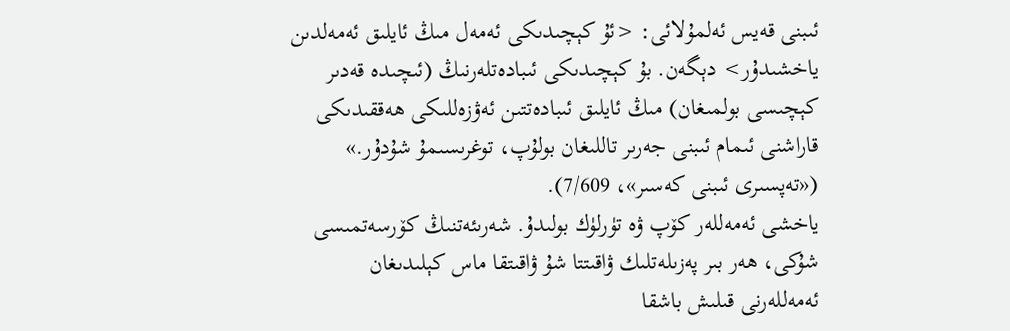ئىبنى قەيس ئەلمۇلائى: <ئۇ كېچىدىكى ئەمەل مىڭ ئايلىق ئەمەلدىن ياخشىدۇر> دېگەن. بۇ كېچىدىكى ئىبادەتلەرنىڭ (ئىچىدە قەدىر كېچىسى بولمىغان) مىڭ ئايلىق ئىبادەتتىن ئەۋزەللىكى ھەققىدىكى قاراشنى ئىمام ئىبنى جەرىر تاللىغان بولۇپ، توغرىسىمۇ شۇدۇر.» («تەپسىرى ئىبنى كەسىر»، 7/609).
ياخشى ئەمەللەر كۆپ ۋە تۈرلۈك بولىدۇ. شەرىئەتنىڭ كۆرسەتمىسى شۇكى، ھەر بىر پەزىلەتلىك ۋاقىتتا شۇ ۋاقىتقا ماس كېلىدىغان ئەمەللەرنى قىلىش باشقا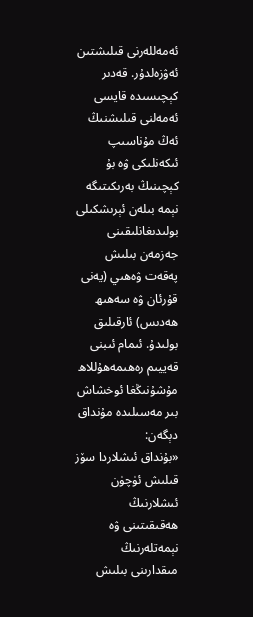ئەمەللەرنى قىلىشتىن ئەۋزەلدۇر. قەدىر كېچىسىدە قايسى ئەمەلنى قىلىشنىڭ ئەڭ مۇناسىپ ئىكەنلىكى ۋە بۇ كېچىنىڭ بەرىكىتىگە نېمە بىلەن ئېرىشكىلى بولىدىغانلىقىنى جەزمەن بىلىش پەقەت ۋەھىي (يەنى قۇرئان ۋە سەھىھ ھەدىس) ئارقىلىق بولىدۇ. ئىمام ئىبنى قەييىم رەھىمەھۇللاھ مۇشۇنىڭغا ئوخشاش بىر مەسىلىدە مۇنداق دېگەن:
«بۇنداق ئىشلاردا سۆز قىلىش ئۈچۈن ئىشلارنىڭ ھەقىقىتىنى ۋە نېمەتلەرنىڭ مىقدارىنى بىلىش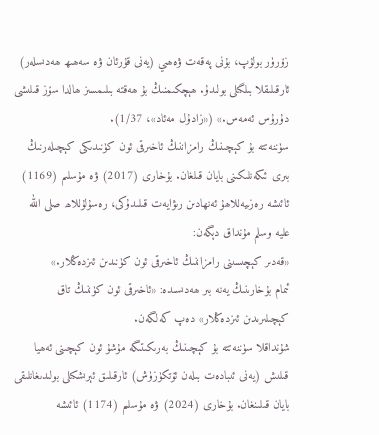زۆرۈر بولۇپ، بۇنى پەقەت ۋەھىي (يەنى قۇرئان ۋە سەھىھ ھەدىسلەر) ئارقىلىقلا بىلگىلى بولىدۇ. ھېچكىمنىڭ بۇ ھەقتە بىلىمسىز ھالدا سۆز قىلىشى دۇرۇس ئەمەس.» («زادۇل مەئاد»، 1/37).
سۈننەتتە بۇ كېچىنىڭ رامزاننىڭ ئاخىرقى ئون كۈنىدىكى كېچىلەرنىڭ بىرى ئىكەنلىكىنى بايان قىلغان. بۇخارى (2017) ۋە مۇسلىم (1169) ئائىشە رەزىيەللاھۇ ئەنھادىن رىۋايەت قىلىدۇكى، رەسۇلۇللاھ صلى الله عليه وسلم مۇنداق دېگەن:
«قەدىر كېچىسىنى رامزاننىڭ ئاخىرقى ئون كۈنىدىن ئىزدەڭلار.»
ئىمام بۇخارىنىڭ يەنە بىر ھەدىسىدە: «ئاخىرقى ئون كۈننىڭ تاق كېچىلىرىدىن ئىزدەڭلار» دەپ كەلگەن.
شۇنداقلا سۈننەتتە بۇ كېچىنىڭ بەرىكىتىگە مۇشۇ ئون كېچىنى ئەھيا قىلىش (يەنى ئىبادەت بىلەن ئۆتكۈزۈش) ئارقىلىق ئېرىشكىلى بولىدىغانلىقى بايان قىلىنغان. بۇخارى (2024) ۋە مۇسلىم (1174) ئائىشە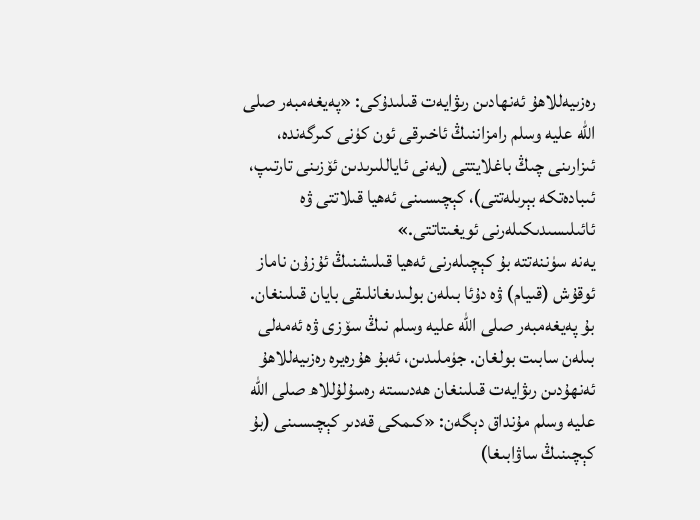رەزىيەللاھۇ ئەنھادىن رىۋايەت قىلىدۇكى: «پەيغەمبەر صلى الله عليه وسلم رامزاننىڭ ئاخىرقى ئون كۈنى كىرگەندە، ئىزارىنى چىڭ باغلايتتى (يەنى ئاياللىرىدىن ئۆزىنى تارتىپ، ئىبادەتكە بېرىلەتتى)، كېچىسىنى ئەھيا قىلاتتى ۋە ئائىلىسىدىكىلەرنى ئويغىتاتتى.»
يەنە سۈننەتتە بۇ كېچىلەرنى ئەھيا قىلىشنىڭ ئۇزۇن ناماز ئوقۇش (قىيام) ۋە دۇئا بىلەن بولىدىغانلىقى بايان قىلىنغان. بۇ پەيغەمبەر صلى الله عليه وسلم نىڭ سۆزى ۋە ئەمەلى بىلەن سابىت بولغان. جۈملىدىن، ئەبۇ ھۇرەيرە رەزىيەللاھۇ ئەنھۇدىن رىۋايەت قىلىنغان ھەدىستە رەسۇلۇللاھ صلى الله عليه وسلم مۇنداق دېگەن: «كىمكى قەدىر كېچىسىنى (بۇ كېچىنىڭ ساۋابىغا)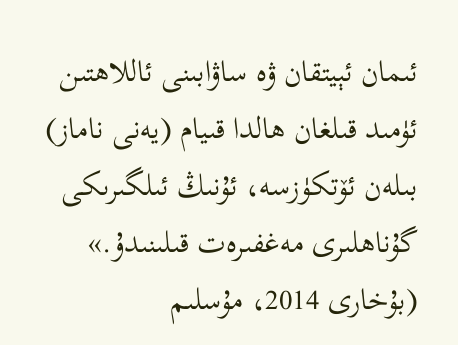ئىمان ئېيتقان ۋە ساۋابىنى ئاللاھتىن ئۈمىد قىلغان ھالدا قىيام (يەنى ناماز) بىلەن ئۆتكۈزسە، ئۇنىڭ ئىلگىرىكى گۇناھلىرى مەغفىرەت قىلىنىدۇ.» (بۇخارى 2014، مۇسلىم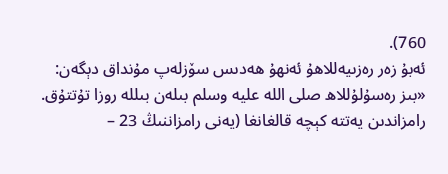760).
ئەبۇ زەر رەزىيەللاھۇ ئەنھۇ ھەدىس سۆزلەپ مۇنداق دېگەن: «بىز رەسۇلۇللاھ صلى الله عليه وسلم بىلەن بىللە روزا تۇتتۇق. رامزاندىن يەتتە كېچە قالغانغا (يەنى رامزاننىڭ 23 –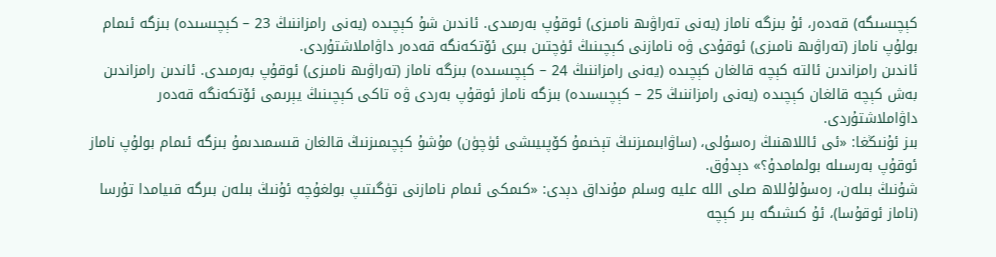كېچىسىگە) قەدەر، ئۇ بىزگە ناماز (يەنى تەراۋىھ نامىزى) ئوقۇپ بەرمىدى. ئاندىن شۇ كېچىدە (يەنى رامزاننىڭ 23 – كېچىسىدە) بىزگە ئىمام بولۇپ ناماز (تەراۋىھ نامىزى) ئوقۇدى ۋە نامازنى كېچىنىڭ ئۈچتىن بىرى ئۆتكەنگە قەدەر داۋاملاشتۇردى.
ئاندىن رامزاندىن ئالتە كېچە قالغان كېچىدە (يەنى رامزاننىڭ 24 – كېچىسىدە) بىزگە ناماز (تەراۋىھ نامىزى) ئوقۇپ بەرمىدى. ئاندىن رامزاندىن بەش كېچە قالغان كېچىدە (يەنى رامزاننىڭ 25 – كېچىسىدە) بىزگە ناماز ئوقۇپ بەردى ۋە تاكى كېچىنىڭ يېرىمى ئۆتكەنگە قەدەر داۋاملاشتۇردى.
بىز ئۇنىڭغا: «ئى ئاللاھنىڭ رەسۇلى، (ساۋابىمىزنىڭ تېخىمۇ كۆپىيىشى ئۈچۈن) مۇشۇ كېچىمىزنىڭ قالغان قىسمىدىمۇ بىزگە ئىمام بولۇپ ناماز ئوقۇپ بەرسىلە بولمامدۇ؟» دېدۇق.
شۇنىڭ بىلەن، رەسۇلۇللاھ صلى الله عليه وسلم مۇنداق دېدى: «كىمكى ئىمام نامازنى تۈگىتىپ بولغۇچە ئۇنىڭ بىلەن بىرگە قىيامدا تۇرسا (ناماز ئوقۇسا)، ئۇ كىشىگە بىر كېچە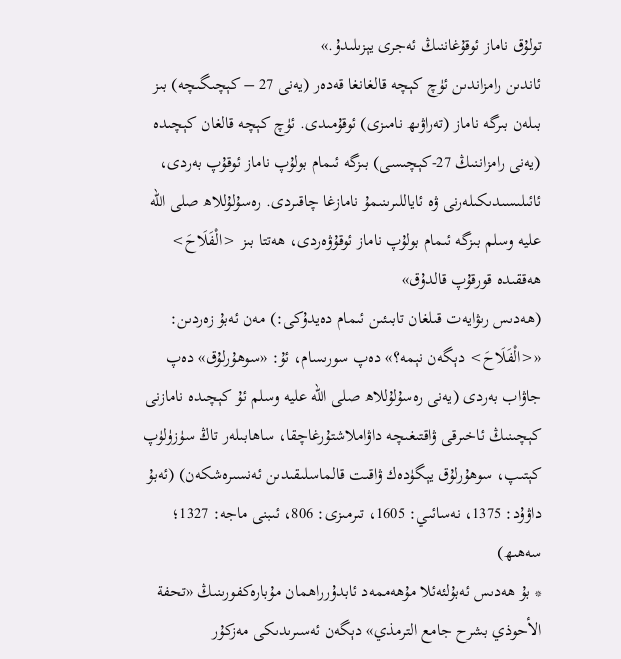تولۇق ناماز ئوقۇغاننىڭ ئەجرى يېزىلىدۇ.»
ئاندىن رامزاندىن ئۈچ كېچە قالغانغا قەدەر (يەنى 27 – كېچىگىچە) بىز بىلەن بىرگە ناماز (تەراۋىھ نامىزى) ئوقۇمىدى. ئۈچ كېچە قالغان كېچىدە (يەنى رامزاننىڭ 27-كېچىسى) بىزگە ئىمام بولۇپ ناماز ئوقۇپ بەردى، ئائىلىسىدىكىلەرنى ۋە ئاياللىرىنىمۇ نامازغا چاقىردى. رەسۇلۇللاھ صلى الله عليه وسلم بىزگە ئىمام بولۇپ ناماز ئوقۇۋەردى، ھەتتا بىز <الْفَلَاحَ> ھەققىدە قورقۇپ قالدۇق»
(ھەدىس رىۋايەت قىلغان تابىئىن ئىمام دەيدۇكى:) مەن ئەبۇ زەردىن: «<الْفَلَاحَ> دېگەن نېمە؟» دەپ سورىسام، ئۇ: «سوھۇرلۇق» دەپ جاۋاب بەردى (يەنى رەسۇلۇللاھ صلى الله عليه وسلم ئۇ كېچىدە نامازنى كېچىنىڭ ئاخىرقى ۋاقتىغىچە داۋاملاشتۇرغاچقا، ساھابىلەر تاڭ سۈزۈلۈپ كېتىپ، سوھۇرلۇق يېگۈدەك ۋاقىت قالماسلىقىدىن ئەنسىرەشكەن) (ئەبۇ داۋۇد: 1375، نەسائىي: 1605، تىرمىزى: 806، ئىبنى ماجە: 1327؛ سەھىھ)
* بۇ ھەدىس ئەبۇلئەئلا مۇھەممەد ئابدۇرراھمان مۇبارەكفورىنىڭ «تحفة الأحوذي بشرح جامع الترمذي» دېگەن ئەسىرىدىكى مەزكۇر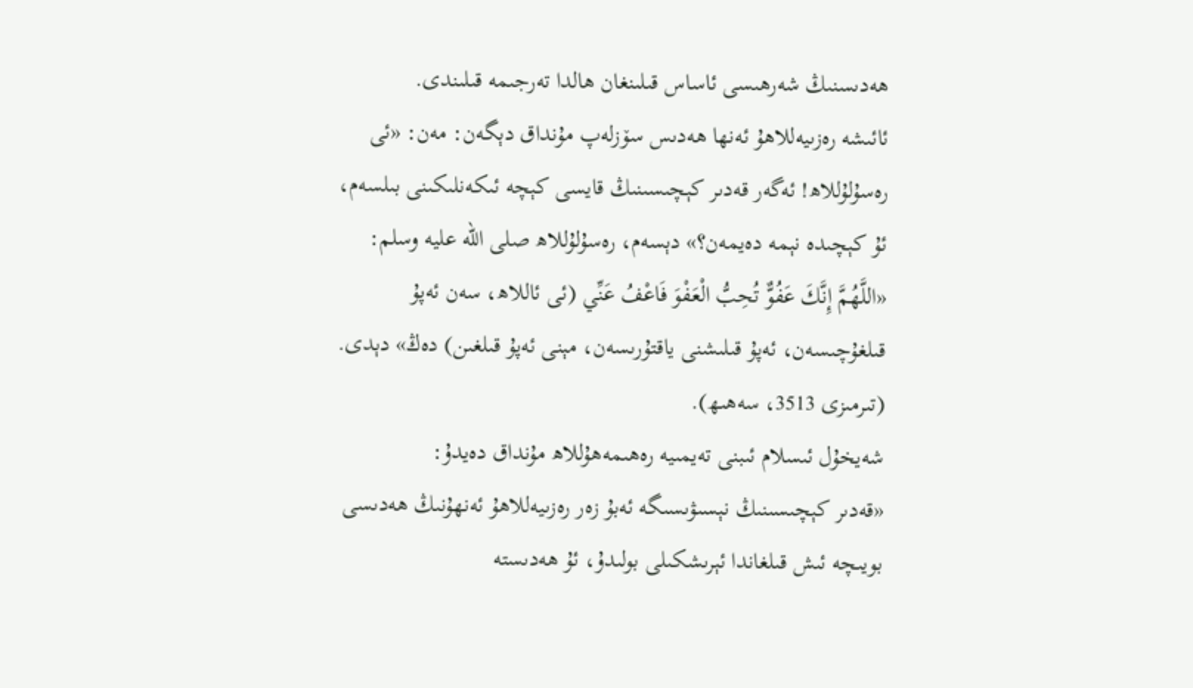ھەدىسنىڭ شەرھىسى ئاساس قىلىنغان ھالدا تەرجىمە قىلىندى.
ئائىشە رەزىيەللاھۇ ئەنھا ھەدىس سۆزلەپ مۇنداق دېگەن: مەن: «ئى رەسۇلۇللاھ! ئەگەر قەدىر كېچىسىنىڭ قايسى كېچە ئىكەنلىكىنى بىلسەم، ئۇ كېچىدە نېمە دەيمەن؟» دېسەم، رەسۇلۇللاھ صلى الله عليه وسلم: «اللَّهُمَّ إِنَّكَ عَفُوٌّ تُحِبُّ الْعَفْوَ فَاعْفُ عَنِّي (ئى ئاللاھ، سەن ئەپۇ قىلغۇچىسەن، ئەپۇ قىلىشنى ياقتۇرىسەن، مېنى ئەپۇ قىلغىن) دەڭ» دېدى. (تىرمىزى 3513، سەھىھ).
شەيخۇل ئىسلام ئىبنى تەيمىيە رەھىمەھۇللاھ مۇنداق دەيدۇ:
«قەدىر كېچىسىنىڭ نېسىۋىسىگە ئەبۇ زەر رەزىيەللاھۇ ئەنھۇنىڭ ھەدىسى بويىچە ئىش قىلغاندا ئېرىشكىلى بولىدۇ، ئۇ ھەدىستە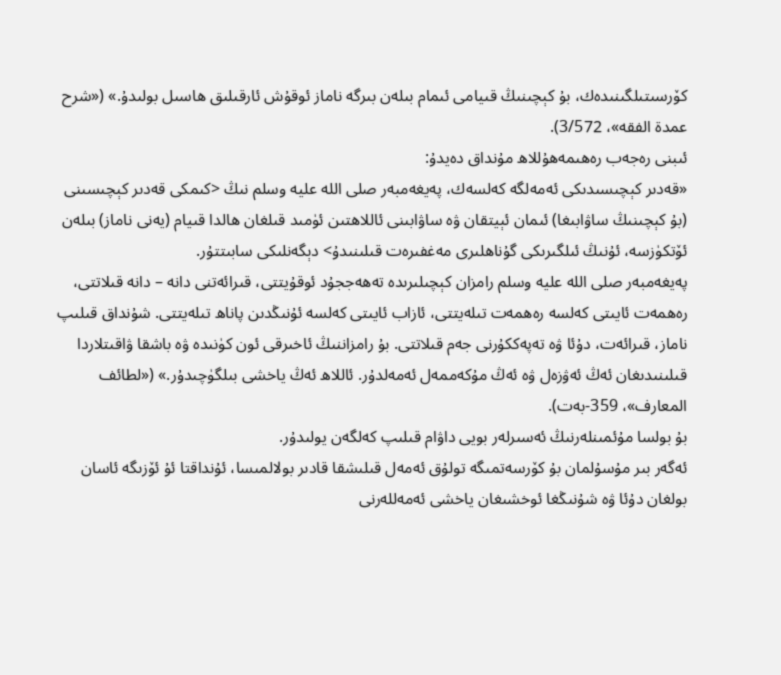كۆرسىتىلگىنىدەك، بۇ كېچىنىڭ قىيامى ئىمام بىلەن بىرگە ناماز ئوقۇش ئارقىلىق ھاسىل بولىدۇ.» («شرح عمدة الفقه»، 3/572).
ئىبنى رەجەب رەھىمەھۇللاھ مۇنداق دەيدۇ:
«قەدىر كېچىسىدىكى ئەمەلگە كەلسەك، پەيغەمبەر صلى الله عليه وسلم نىڭ <كىمكى قەدىر كېچىسىنى (بۇ كېچىنىڭ ساۋابىغا) ئىمان ئېيتقان ۋە ساۋابىنى ئاللاھتىن ئۈمىد قىلغان ھالدا قىيام (يەنى ناماز) بىلەن ئۆتكۈزسە، ئۇنىڭ ئىلگىرىكى گۇناھلىرى مەغفىرەت قىلىنىدۇ> دېگەنلىكى سابىتتۇر.
پەيغەمبەر صلى الله عليه وسلم رامزان كېچىلىرىدە تەھەججۇد ئوقۇيتتى، قىرائەتنى دانە – دانە قىلاتتى، رەھمەت ئايىتى كەلسە رەھمەت تىلەيتتى، ئازاب ئايىتى كەلسە ئۇنىڭدىن پاناھ تىلەيتتى. شۇنداق قىلىپ ناماز، قىرائەت، دۇئا ۋە تەپەككۇرنى جەم قىلاتتى. بۇ رامزاننىڭ ئاخىرقى ئون كۈنىدە ۋە باشقا ۋاقىتلاردا قىلىنىدىغان ئەڭ ئەۋزەل ۋە ئەڭ مۇكەممەل ئەمەلدۇر. ئاللاھ ئەڭ ياخشى بىلگۈچىدۇر.» («لطائف المعارف»، 359-بەت).
بۇ بولسا مۇئمىنلەرنىڭ ئەسىرلەر بويى داۋام قىلىپ كەلگەن يولىدۇر.
ئەگەر بىر مۇسۇلمان بۇ كۆرسەتمىگە تولۇق ئەمەل قىلىشقا قادىر بولالمىسا، ئۇنداقتا ئۇ ئۆزىگە ئاسان بولغان دۇئا ۋە شۇنىڭغا ئوخشىغان ياخشى ئەمەللەرنى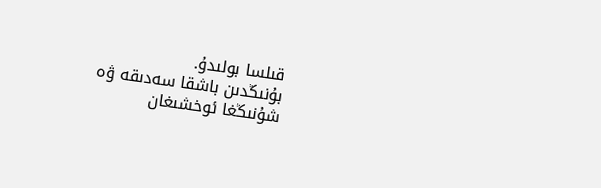قىلسا بولىدۇ.
بۇنىڭدىن باشقا سەدىقە ۋە شۇنىڭغا ئوخشىغان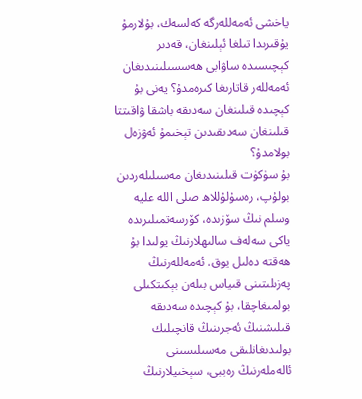ياخشى ئەمەللەرگە كەلسەك، بۇلارمۇ يۇقىرىدا تىلغا ئېلىنغان، قەدىر كېچىسىدە ساۋابى ھەسسىلىنىدىغان ئەمەللەر قاتارىغا كىرەمدۇ؟ يەنى بۇ كېچىدە قىلىنغان سەدىقە باشقا ۋاقىتتا قىلىنغان سەدىقىدىن تېخىمۇ ئەۋزەل بولامدۇ؟
بۇ سۈكۈت قىلىنىدىغان مەسىلىلەردىن بولۇپ، رەسۇلۇللاھ صلى الله عليه وسلم نىڭ سۆزىدە، كۆرسەتمىلىرىدە ياكى سەلەف سالىھلارنىڭ يولىدا بۇ ھەقتە دەلىل يوق. ئەمەللەرنىڭ پەزىلىتىنى قىياس بىلەن بېكىتكىلى بولمىغاچقا، بۇ كېچىدە سەدىقە قىلىشنىڭ ئەجرىنىڭ قانچىلىك بولىدىغانلىقى مەسىلىسىنى ئالەملەرنىڭ رەببى، سېخىيلارنىڭ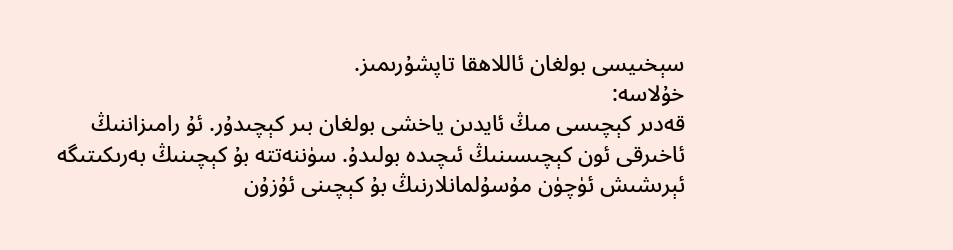سېخىيسى بولغان ئاللاھقا تاپشۇرىمىز.
خۇلاسە:
قەدىر كېچىسى مىڭ ئايدىن ياخشى بولغان بىر كېچىدۇر. ئۇ رامىزاننىڭ ئاخىرقى ئون كېچىسىنىڭ ئىچىدە بولىدۇ. سۈننەتتە بۇ كېچىنىڭ بەرىكىتىگە ئېرىشىش ئۈچۈن مۇسۇلمانلارنىڭ بۇ كېچىنى ئۇزۇن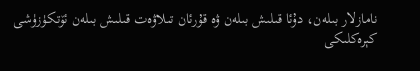نامازلار بىلەن، دۇئا قىلىش بىلەن ۋە قۇرئان تىلاۋەت قىلىش بىلەن ئۆتكۈزۈشى كېرەكلىكى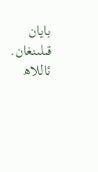بايان قىلىنغان.
ئاللاھ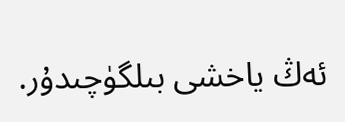ئەڭ ياخشى بىلگۈچىدۇر.